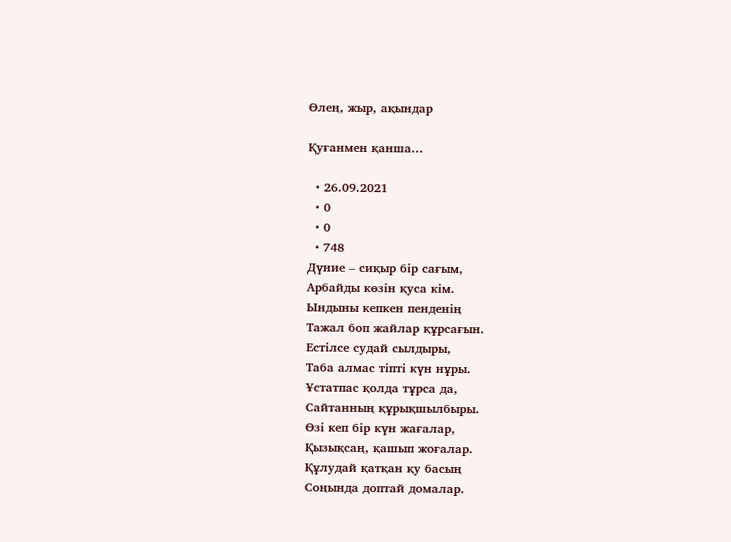Өлең, жыр, ақындар

Қуғанмен қанша...

  • 26.09.2021
  • 0
  • 0
  • 748
Дүние – сиқыр бір сағым,
Арбайды көзін қуса кім.
Ындыны кепкен пенденің
Тажал боп жайлар құрсағын.
Естілсе судай сылдыры,
Таба алмас тіпті күн нұры.
Ұстатпас қолда тұрса да,
Сайтанның құрықшылбыры.
Өзі кеп бір күн жағалар,
Қызықсаң, қашып жоғалар.
Құлудай қатқан қу басың
Соңында доптай домалар.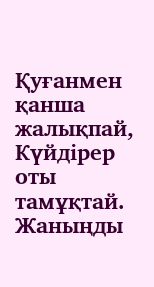Қуғанмен қанша жалықпай,
Күйдірер оты тамұқтай.
Жаныңды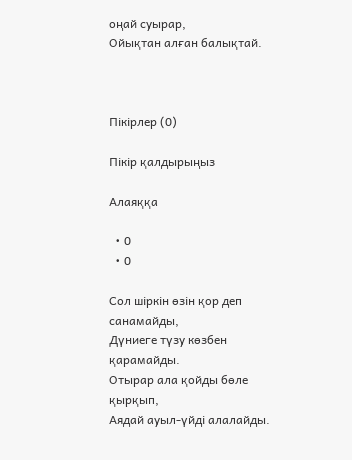оңай суырар,
Ойықтан алған балықтай.



Пікірлер (0)

Пікір қалдырыңыз

Алаяққа

  • 0
  • 0

Сол шіркін өзін қор деп санамайды,
Дүниеге түзу көзбен қарамайды.
Отырар ала қойды бөле қырқып,
Аядай ауыл-үйді алалайды.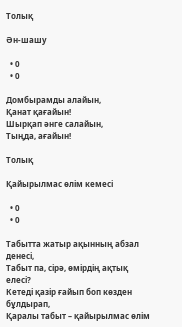Толық

Ән-шашу

  • 0
  • 0

Домбырамды алайын,
Қанат қағайын!
Шырқап әнге салайын,
Тыңда, ағайын!

Толық

Қайырылмас өлім кемесі

  • 0
  • 0

Табытта жатыр ақынның абзал денесі,
Табыт па, сірә, өмірдің ақтық елесі?
Кетеді қазір ғайып боп көзден бұлдырап,
Қаралы табыт – қайырылмас өлім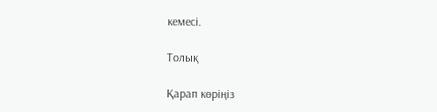кемесі.

Толық

Қарап көріңіз